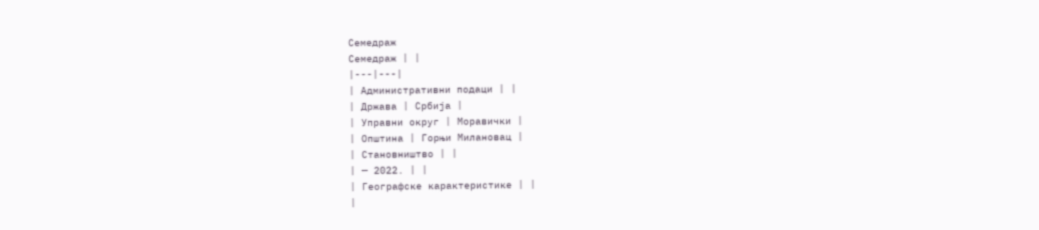Семедраж
Семедраж | |
|---|---|
| Административни подаци | |
| Држава | Србија |
| Управни округ | Моравички |
| Општина | Горњи Милановац |
| Становништво | |
| — 2022. | |
| Географске карактеристике | |
|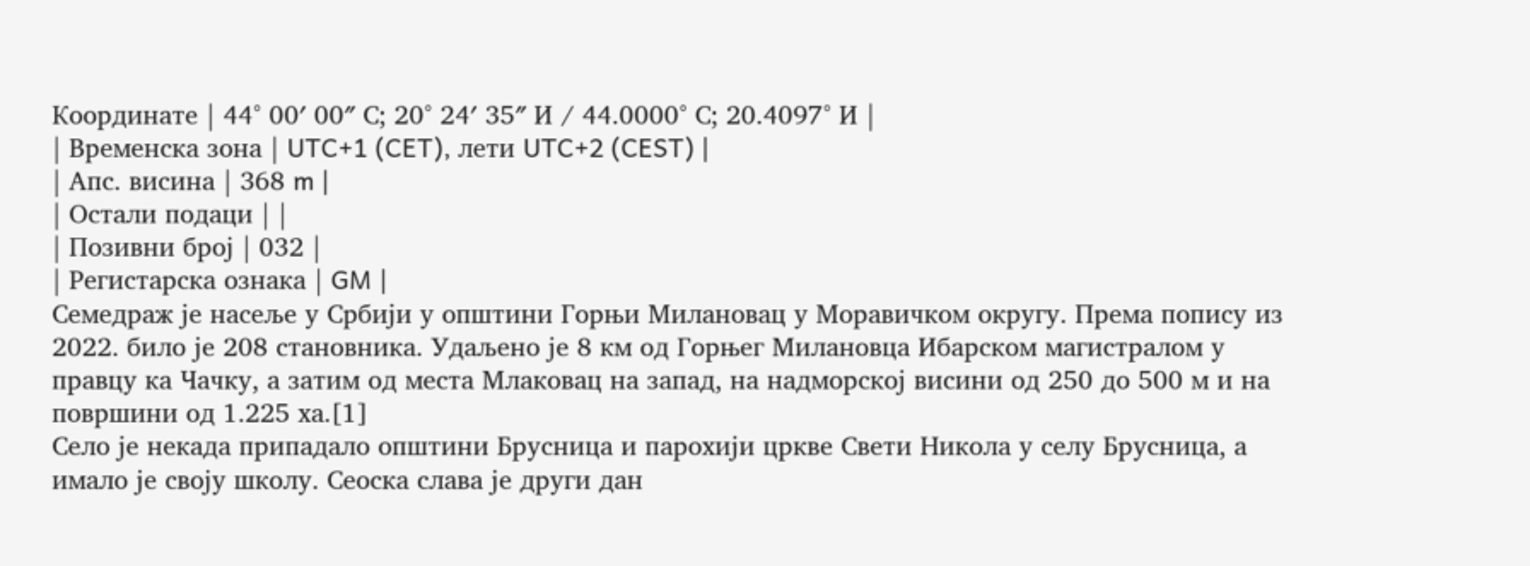Координате | 44° 00′ 00″ С; 20° 24′ 35″ И / 44.0000° С; 20.4097° И |
| Временска зона | UTC+1 (CET), лети UTC+2 (CEST) |
| Апс. висина | 368 m |
| Остали подаци | |
| Позивни број | 032 |
| Регистарска ознака | GM |
Семедраж је насеље у Србији у општини Горњи Милановац у Моравичком округу. Према попису из 2022. било је 208 становника. Удаљено је 8 км од Горњег Милановца Ибарском магистралом у правцу ка Чачку, а затим од места Млаковац на запад, на надморској висини од 250 до 500 м и на површини од 1.225 ха.[1]
Село је некада припадало општини Брусница и парохији цркве Свети Никола у селу Брусница, а имало је своју школу. Сеоска слава је други дан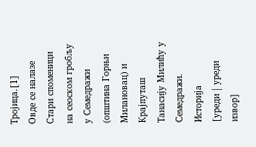Тројица.[1]
Овде се налазе Стари споменици на сеоском гробљу у Семедражи (општина Горњи Милановац) и Крајпуташ Танасију Милићу у Семедражи.
Историја
[уреди | уреди извор]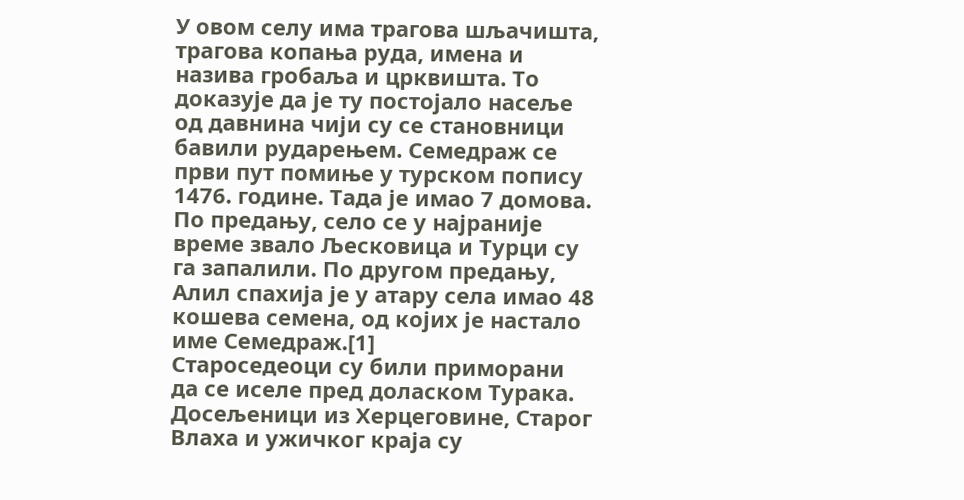У овом селу има трагова шљачишта, трагова копања руда, имена и назива гробаља и црквишта. То доказује да је ту постојало насеље од давнина чији су се становници бавили рударењем. Семедраж се први пут помиње у турском попису 1476. године. Тада је имао 7 домова. По предању, село се у најраније време звало Љесковица и Турци су га запалили. По другом предању, Алил спахија је у атару села имао 48 кошева семена, од којих је настало име Семедраж.[1]
Староседеоци су били приморани да се иселе пред доласком Турака. Досељеници из Херцеговине, Старог Влаха и ужичког краја су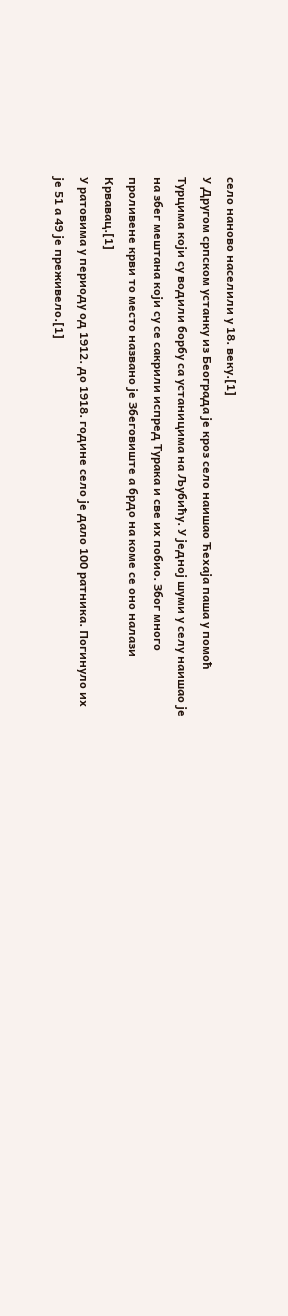село наново населили у 18. веку.[1]
У Другом српском устанку из Београда је кроз село наишао Ћехаја паша у помоћ Турцима који су водили борбу са устаницима на Љубићу. У једној шуми у селу наишао је на збег мештана који су се сакрили испред Турака и све их побио. Због много проливене крви то место названо је Збеговиште а брдо на коме се оно налази Крвавац.[1]
У ратовима у периоду од 1912. до 1918. године село је дало 100 ратника. Погинуло их је 51 а 49 је преживело.[1]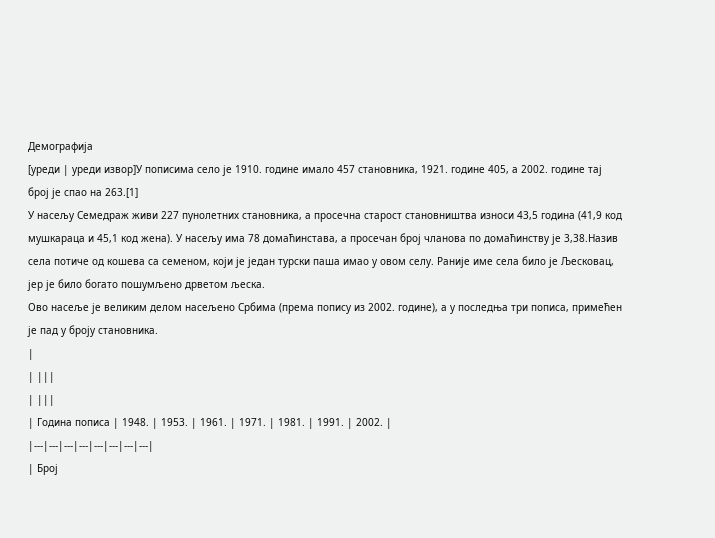Демографија
[уреди | уреди извор]У пописима село је 1910. године имало 457 становника, 1921. године 405, а 2002. године тај број је спао на 263.[1]
У насељу Семедраж живи 227 пунолетних становника, а просечна старост становништва износи 43,5 година (41,9 код мушкараца и 45,1 код жена). У насељу има 78 домаћинстава, а просечан број чланова по домаћинству је 3,38.Назив села потиче од кошева са семеном, који је један турски паша имао у овом селу. Раније име села било је Љесковац, јер је било богато пошумљено дрветом љеска.
Ово насеље је великим делом насељено Србима (према попису из 2002. године), а у последња три пописа, примећен је пад у броју становника.
|
| |||
| |||
| Година пописа | 1948. | 1953. | 1961. | 1971. | 1981. | 1991. | 2002. |
|---|---|---|---|---|---|---|---|
| Број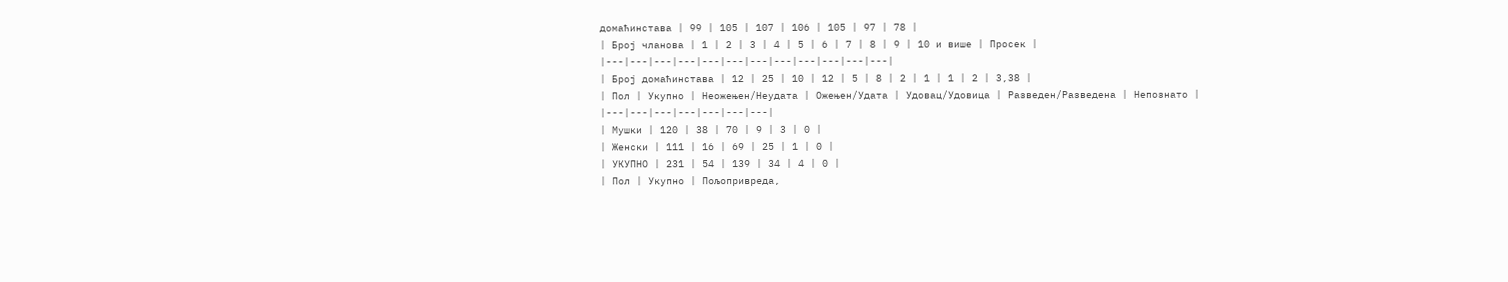домаћинстава | 99 | 105 | 107 | 106 | 105 | 97 | 78 |
| Број чланова | 1 | 2 | 3 | 4 | 5 | 6 | 7 | 8 | 9 | 10 и више | Просек |
|---|---|---|---|---|---|---|---|---|---|---|---|
| Број домаћинстава | 12 | 25 | 10 | 12 | 5 | 8 | 2 | 1 | 1 | 2 | 3,38 |
| Пол | Укупно | Неожењен/Неудата | Ожењен/Удата | Удовац/Удовица | Разведен/Разведена | Непознато |
|---|---|---|---|---|---|---|
| Мушки | 120 | 38 | 70 | 9 | 3 | 0 |
| Женски | 111 | 16 | 69 | 25 | 1 | 0 |
| УКУПНО | 231 | 54 | 139 | 34 | 4 | 0 |
| Пол | Укупно | Пољопривреда,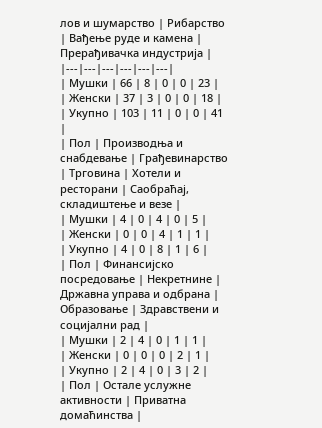лов и шумарство | Рибарство | Вађење руде и камена | Прерађивачка индустрија |
|---|---|---|---|---|---|
| Мушки | 66 | 8 | 0 | 0 | 23 |
| Женски | 37 | 3 | 0 | 0 | 18 |
| Укупно | 103 | 11 | 0 | 0 | 41 |
| Пол | Производња и снабдевање | Грађевинарство | Трговина | Хотели и ресторани | Саобраћај, складиштење и везе |
| Мушки | 4 | 0 | 4 | 0 | 5 |
| Женски | 0 | 0 | 4 | 1 | 1 |
| Укупно | 4 | 0 | 8 | 1 | 6 |
| Пол | Финансијско посредовање | Некретнине | Државна управа и одбрана | Образовање | Здравствени и социјални рад |
| Мушки | 2 | 4 | 0 | 1 | 1 |
| Женски | 0 | 0 | 0 | 2 | 1 |
| Укупно | 2 | 4 | 0 | 3 | 2 |
| Пол | Остале услужне активности | Приватна домаћинства |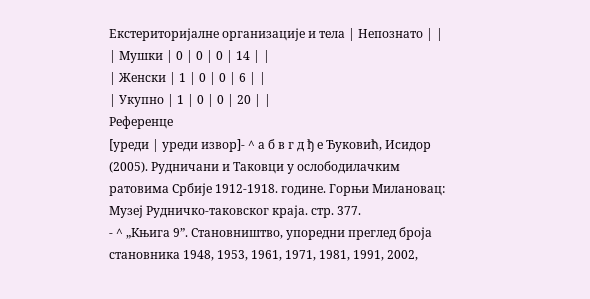Екстериторијалне организације и тела | Непознато | |
| Мушки | 0 | 0 | 0 | 14 | |
| Женски | 1 | 0 | 0 | 6 | |
| Укупно | 1 | 0 | 0 | 20 | |
Референце
[уреди | уреди извор]- ^ а б в г д ђ е Ђуковић, Исидор (2005). Рудничани и Таковци у ослободилачким ратовима Србије 1912-1918. године. Горњи Милановац: Музеј Рудничко-таковског краја. стр. 377.
- ^ „Књига 9”. Становништво, упоредни преглед броја становника 1948, 1953, 1961, 1971, 1981, 1991, 2002,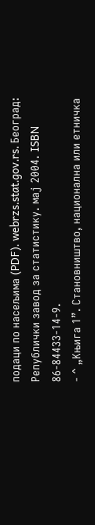подаци по насељима (PDF). webrzs.stat.gov.rs. Београд: Републички завод за статистику. мај 2004. ISBN 86-84433-14-9.
- ^ „Књига 1”. Становништво, национална или етничка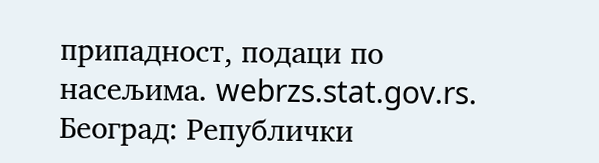припадност, подаци по насељима. webrzs.stat.gov.rs. Београд: Републички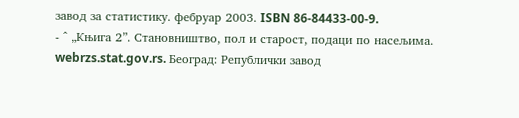завод за статистику. фебруар 2003. ISBN 86-84433-00-9.
- ^ „Књига 2”. Становништво, пол и старост, подаци по насељима. webrzs.stat.gov.rs. Београд: Републички завод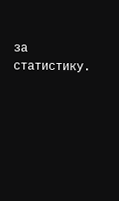за статистику.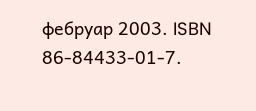фебруар 2003. ISBN 86-84433-01-7.